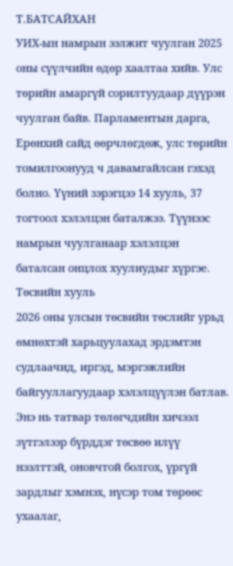Т.БАТСАЙХАН
УИХ-ын намрын ээлжит чуулган 2025 оны сүүлчийн өдөр хаалтаа хийв. Улс төрийн амаргүй сорилтуудаар дүүрэн чуулган байв. Парламентын дарга, Ерөнхий сайд өөрчлөгдөж, улс төрийн томилгоонууд ч давамгайлсан гэхэд болно. Үүний зэрэгцээ 14 хууль, 37 тогтоол хэлэлцэн баталжээ. Түүнээс намрын чуулганаар хэлэлцэн баталсан онцлох хуулиудыг хүргэе.
Төсвийн хууль
2026 оны улсын төсвийн төслийг урьд өмнөхтэй харьцуулахад эрдэмтэн судлаачид, иргэд, мэргэжлийн байгууллагуудаар хэлэлцүүлэн батлав. Энэ нь татвар төлөгчдийн хичээл зүтгэлээр бүрддэг төсвөө илүү нээлттэй, оновчтой болгох, үргүй зардлыг хэмнэх, нүсэр том төрөөс ухаалаг,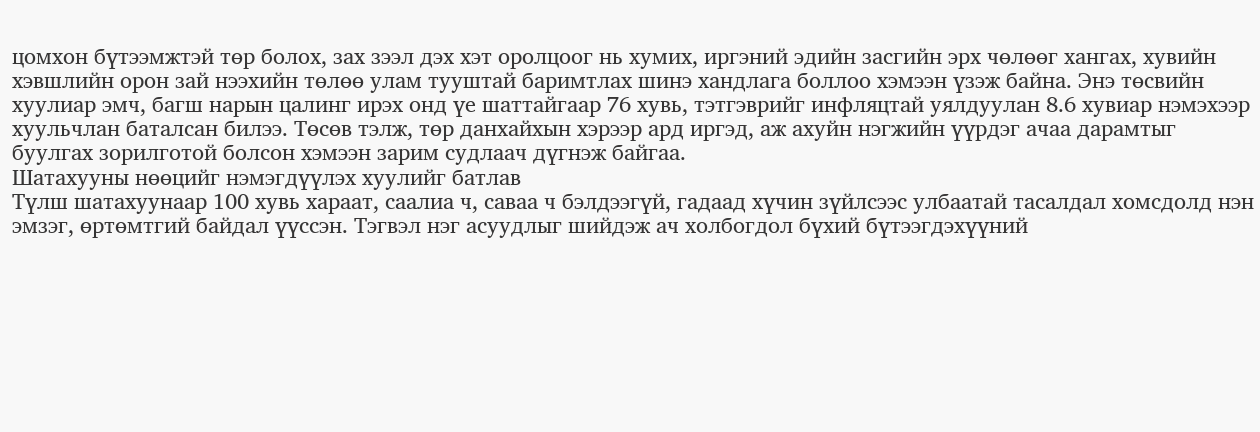цомхон бүтээмжтэй төр болох, зах зээл дэх хэт оролцоог нь хумих, иргэний эдийн засгийн эрх чөлөөг хангах, хувийн хэвшлийн орон зай нээхийн төлөө улам тууштай баримтлах шинэ хандлага боллоо хэмээн үзэж байна. Энэ төсвийн хуулиар эмч, багш нарын цалинг ирэх онд үе шаттайгаар 76 хувь, тэтгэврийг инфляцтай уялдуулан 8.6 хувиар нэмэхээр хуульчлан баталсан билээ. Төсөв тэлж, төр данхайхын хэрээр ард иргэд, аж ахуйн нэгжийн үүрдэг ачаа дарамтыг буулгах зорилготой болсон хэмээн зарим судлаач дүгнэж байгаа.
Шатахууны нөөцийг нэмэгдүүлэх хуулийг батлав
Түлш шатахуунаар 100 хувь хараат, саалиа ч, саваа ч бэлдээгүй, гадаад хүчин зүйлсээс улбаатай тасалдал хомсдолд нэн эмзэг, өртөмтгий байдал үүссэн. Тэгвэл нэг асуудлыг шийдэж ач холбогдол бүхий бүтээгдэхүүний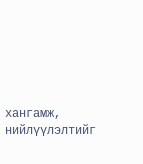хангамж, нийлүүлэлтийг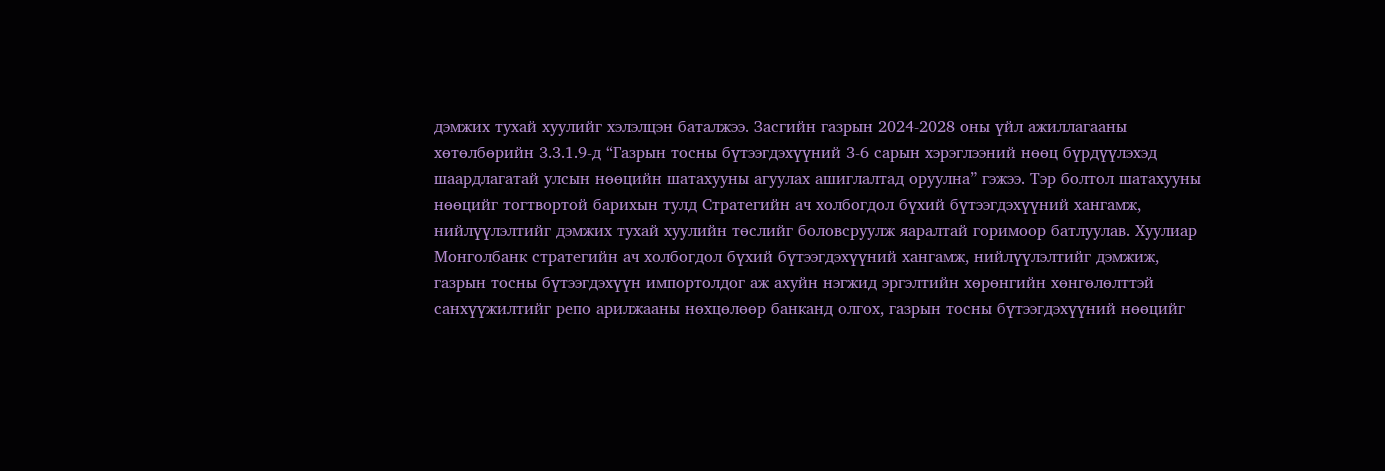дэмжих тухай хуулийг хэлэлцэн баталжээ. Засгийн газрын 2024-2028 оны үйл ажиллагааны хөтөлбөрийн 3.3.1.9-д “Газрын тосны бүтээгдэхүүний 3-6 сарын хэрэглээний нөөц бүрдүүлэхэд шаардлагатай улсын нөөцийн шатахууны агуулах ашиглалтад оруулна” гэжээ. Тэр болтол шатахууны нөөцийг тогтвортой барихын тулд Стратегийн ач холбогдол бүхий бүтээгдэхүүний хангамж, нийлүүлэлтийг дэмжих тухай хуулийн төслийг боловсруулж яаралтай горимоор батлуулав. Хуулиар Монголбанк стратегийн ач холбогдол бүхий бүтээгдэхүүний хангамж, нийлүүлэлтийг дэмжиж, газрын тосны бүтээгдэхүүн импортолдог аж ахуйн нэгжид эргэлтийн хөрөнгийн хөнгөлөлттэй санхүүжилтийг репо арилжааны нөхцөлөөр банканд олгох, газрын тосны бүтээгдэхүүний нөөцийг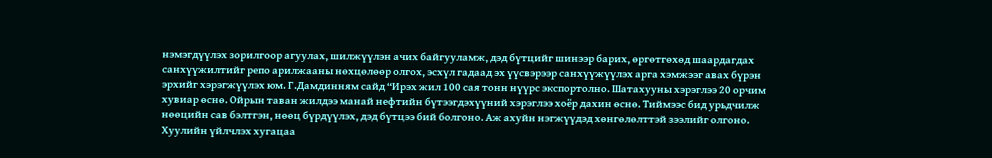нэмэгдүүлэх зорилгоор агуулах, шилжүүлэн ачих байгууламж, дэд бүтцийг шинээр барих, өргөтгөхөд шаардагдах санхүүжилтийг репо арилжааны нөхцөлөөр олгох, эсхүл гадаад эх үүсвэрээр санхүүжүүлэх арга хэмжээг авах бүрэн эрхийг хэрэгжүүлэх юм. Г.Дамдинням сайд “Ирэх жил 100 сая тонн нүүрс экспортолно. Шатахууны хэрэглээ 20 орчим хувиар өснө. Ойрын таван жилдээ манай нефтийн бүтээгдэхүүний хэрэглээ хоёр дахин өснө. Тиймээс бид урьдчилж нөөцийн сав бэлтгэн, нөөц бүрдүүлэх, дэд бүтцээ бий болгоно. Аж ахуйн нэгжүүдэд хөнгөлөлттэй зээлийг олгоно. Хуулийн үйлчлэх хугацаа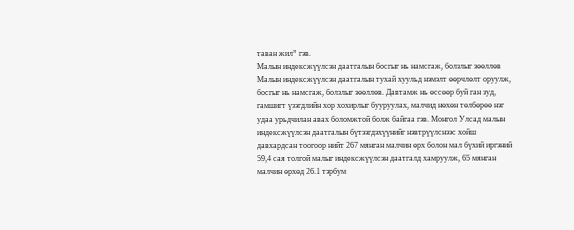таван жил” гэв.
Малын индексжүүлсэн даатгалын босгыг нь намсгаж, болзлыг зөөллөв
Малын индексжүүлсэн даатгалын тухай хуульд нэмэлт өөрчлөлт оруулж, босгыг нь намсгаж, болзлыг зөөллөв. Давтамж нь өссөөр буй ган зуд, гамшигт үзэгдлийн хор хохирлыг бууруулах, малчид нөхөн төлбөрөө нэг удаа урьдчилан авах боломжтой болж байгаа гэв. Монгол Улсад малын индексжүүлсэн даатгалын бүтээгдэхүүнийг нэвтрүүлснээс хойш давхардсан тоогоор нийт 267 мянган малчин өрх болон мал бүхий иргэний 59,4 сая толгой малыг индексжүүлсэн даатгалд хамруулж, 65 мянган малчин өрхөд 26.1 тэрбум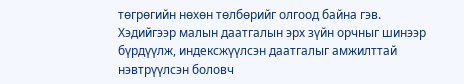төгрөгийн нөхөн төлбөрийг олгоод байна гэв. Хэдийгээр малын даатгалын эрх зүйн орчныг шинээр бүрдүүлж, индексжүүлсэн даатгалыг амжилттай нэвтрүүлсэн боловч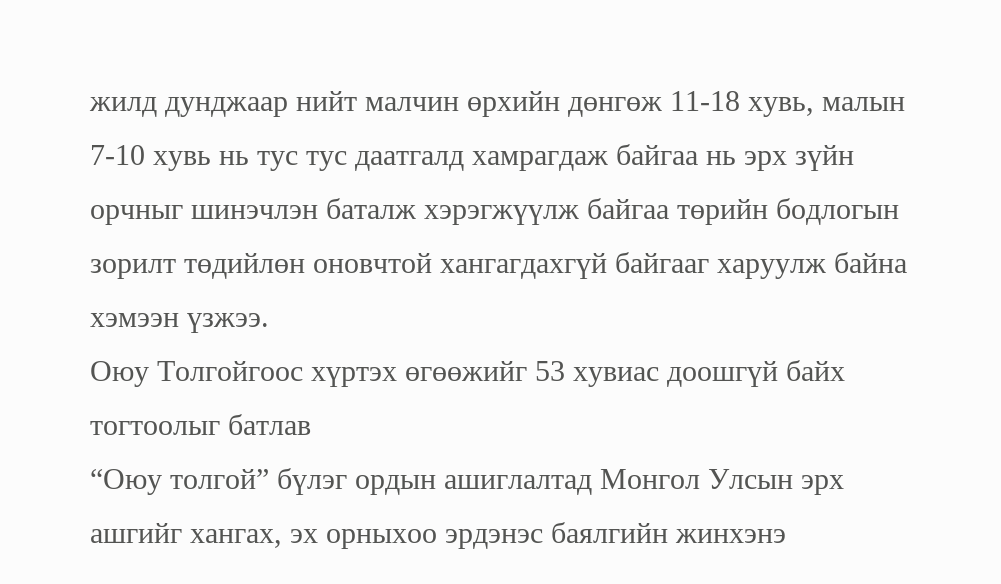жилд дунджаар нийт малчин өрхийн дөнгөж 11-18 хувь, малын 7-10 хувь нь тус тус даатгалд хамрагдаж байгаа нь эрх зүйн орчныг шинэчлэн баталж хэрэгжүүлж байгаа төрийн бодлогын зорилт төдийлөн оновчтой хангагдахгүй байгааг харуулж байна хэмээн үзжээ.
Оюу Толгойгоос хүртэх өгөөжийг 53 хувиас доошгүй байх тогтоолыг батлав
“Оюу толгой” бүлэг ордын ашиглалтад Монгол Улсын эрх ашгийг хангах, эх орныхоо эрдэнэс баялгийн жинхэнэ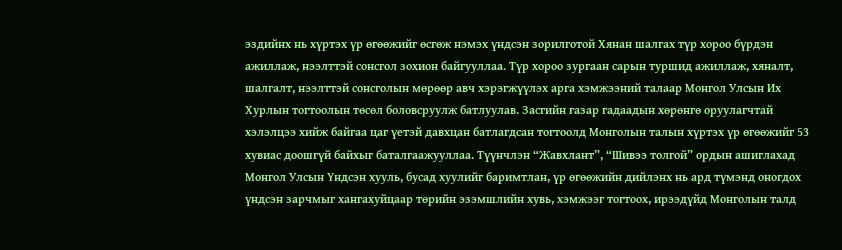эздийнх нь хүртэх үр өгөөжийг өсгөж нэмэх үндсэн зорилготой Хянан шалгах түр хороо бүрдэн ажиллаж, нээлттэй сонсгол зохион байгууллаа. Түр хороо зургаан сарын туршид ажиллаж, хяналт, шалгалт, нээлттэй сонсголын мөрөөр авч хэрэгжүүлэх арга хэмжээний талаар Монгол Улсын Их Хурлын тогтоолын төсөл боловсруулж батлуулав. Засгийн газар гадаадын хөрөнгө оруулагчтай хэлэлцээ хийж байгаа цаг үетэй давхцан батлагдсан тогтоолд Монголын талын хүртэх үр өгөөжийг 53 хувиас доошгүй байхыг баталгаажууллаа. Түүнчлэн “Жавхлант”, “Шивээ толгой” ордын ашиглахад Монгол Улсын Үндсэн хууль, бусад хуулийг баримтлан, үр өгөөжийн дийлэнх нь ард түмэнд оногдох үндсэн зарчмыг хангахуйцаар төрийн эзэмшлийн хувь, хэмжээг тогтоох, ирээдүйд Монголын талд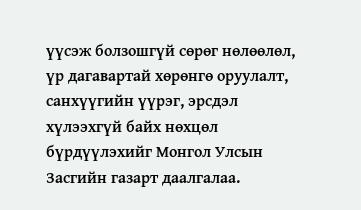үүсэж болзошгүй сөрөг нөлөөлөл, үр дагавартай хөрөнгө оруулалт, санхүүгийн үүрэг, эрсдэл хүлээхгүй байх нөхцөл бүрдүүлэхийг Монгол Улсын Засгийн газарт даалгалаа.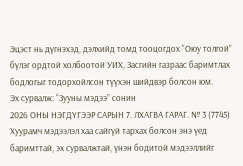Эцэст нь дүгнэхэд, дэлхийд томд тооцогдох “Оюу толгой” бүлэг ордтой холбоотой УИХ, Засгийн газраас баримтлах бодлогыг тодорхойлсон түүхэн шийдвэр болсон юм.
Эх сурвалж: “Зууны мэдээ” сонин
2026 ОНЫ НЭГДҮГЭЭР САРЫН 7. ЛХАГВА ГАРАГ. № 3 (7745)
Хуурамч мэдээлэл хаа сайгүй тархах болсон энэ үед баримттай, эх сурвалжтай, үнэн бодитой мэдээллийг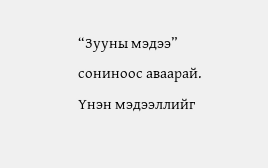“Зууны мэдээ” сониноос аваарай.
Үнэн мэдээллийг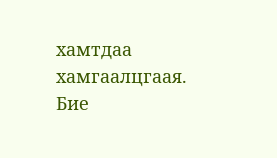хамтдаа хамгаалцгаая.
Бие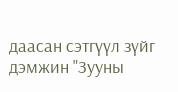даасан сэтгүүл зүйг дэмжин "Зууны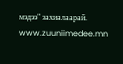мэдээ" захиалаарай. www.zuuniimedee.mn